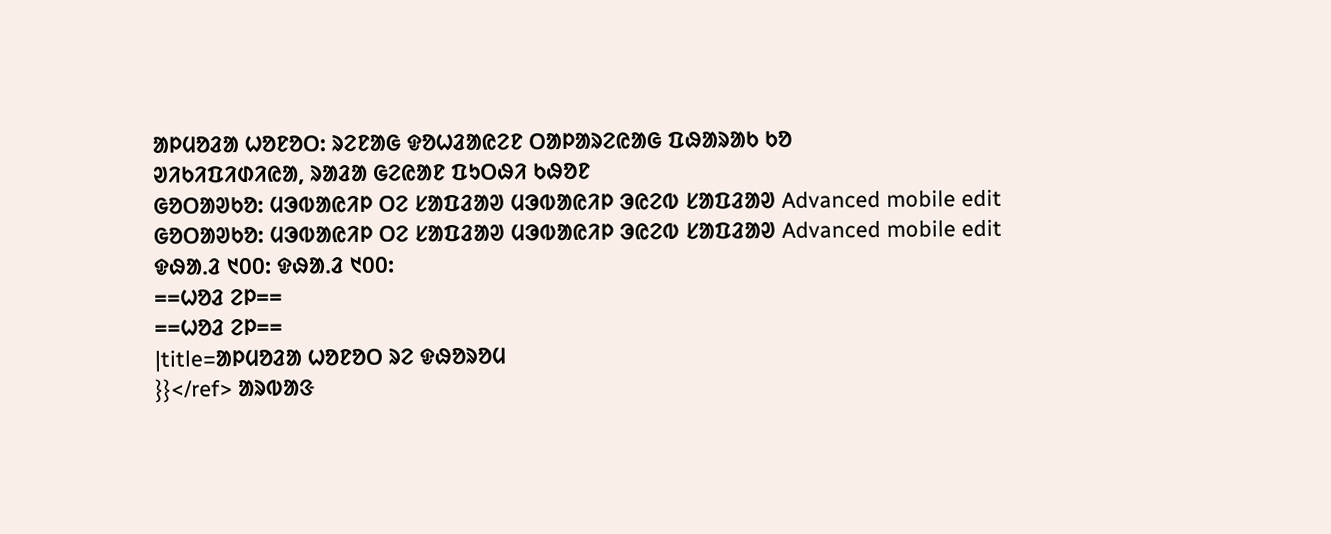ᱟᱞᱢᱚᱲᱟ ᱦᱚᱱᱚᱛ: ᱨᱮᱱᱟᱜ ᱫᱚᱦᱲᱟᱭᱮᱱ ᱛᱟᱞᱟᱨᱮᱭᱟᱜ ᱯᱷᱟᱨᱟᱠ ᱠᱚ
ᱣᱤᱠᱤᱯᱤᱰᱤᱭᱟ, ᱨᱟᱲᱟ ᱜᱮᱭᱟᱱ ᱯᱩᱛᱷᱤ ᱠᱷᱚᱱ
ᱜᱚᱛᱟᱣᱠᱚ: ᱢᱳᱵᱟᱭᱤᱞ ᱛᱮ ᱥᱟᱯᱲᱟᱣ ᱢᱳᱵᱟᱭᱤᱞ ᱳᱭᱮᱵ ᱥᱟᱯᱲᱟᱣ Advanced mobile edit
ᱜᱚᱛᱟᱣᱠᱚ: ᱢᱳᱵᱟᱭᱤᱞ ᱛᱮ ᱥᱟᱯᱲᱟᱣ ᱢᱳᱵᱟᱭᱤᱞ ᱳᱭᱮᱵ ᱥᱟᱯᱲᱟᱣ Advanced mobile edit
ᱫᱷᱟᱹᱲ ᱑᱐᱐: ᱫᱷᱟᱹᱲ ᱑᱐᱐:
==ᱦᱚᱲ ᱮᱞ==
==ᱦᱚᱲ ᱮᱞ==
|title=ᱟᱞᱢᱚᱲᱟ ᱦᱚᱱᱚᱛ ᱨᱮ ᱫᱷᱚᱨᱚᱢ
}}</ref> ᱟᱨᱵᱟᱝ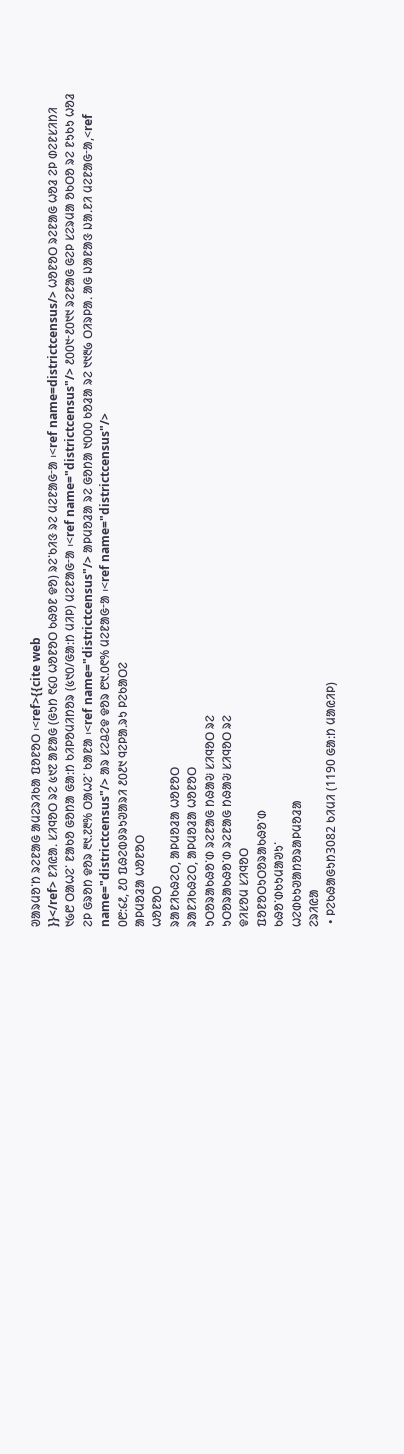ᱣᱟᱨᱢᱚᱸᱴ ᱨᱮᱱᱟᱜ ᱟᱢᱮᱨᱤᱠᱟ ᱯᱚᱱᱚᱛ ᱾<ref>{{cite web
}}</ref> ᱱᱤᱭᱟᱹ ᱥᱤᱧᱚᱛ ᱨᱮ ᱕᱑᱗ ᱟᱱᱟᱜ (ᱜᱩᱴ ᱖᱔᱐ ᱦᱚᱱᱚᱛ ᱠᱷᱚᱱ ᱫᱚ) ᱨᱮᱸᱠᱤᱝ ᱨᱮ ᱢᱮᱱᱟᱜᱼᱟ ᱾<ref name=districtcensus/> ᱦᱚᱱᱚᱛ ᱨᱮᱱᱟᱜ ᱦᱚᱲ ᱮᱞ ᱰᱮᱱᱥᱤᱴᱤ ᱑᱙᱘ ᱛᱟᱦᱮᱸ ᱱᱟᱠᱚ ᱜᱚᱴᱟ ᱜᱟᱺᱴ ᱠᱤᱞᱚᱢᱤᱴᱚᱨ (᱕᱑᱐/ᱜᱟᱺᱴ ᱢᱤᱞ) ᱢᱮᱱᱟᱜᱼᱟ ᱾<ref name="districtcensus"/> ᱒᱐᱐᱑ᱼ᱒᱐᱑᱑ ᱨᱮᱱᱟᱜ ᱜᱮᱞ ᱥᱮᱨᱢᱟ ᱚᱠᱛᱚ ᱨᱮ ᱱᱩᱠᱩ ᱦᱚᱲ ᱮᱞ ᱜᱨᱚᱴ ᱫᱚᱨ ᱓᱑.᱗᱓% ᱛᱟᱦᱮᱸ ᱠᱟᱱᱟ ᱾<ref name="districtcensus"/> ᱟᱞᱢᱚᱲᱟ ᱨᱮ ᱜᱚᱴᱟ ᱑᱐᱐᱐ ᱠᱚᱲᱟ ᱨᱮ ᱑᱑᱓᱙ ᱛᱤᱨᱞᱟᱹ ᱟᱜ ᱡᱟᱱᱟᱝ ᱡᱟᱹᱱᱤ ᱢᱮᱱᱟᱜᱼᱟ,<ref name="districtcensus"/> ᱟᱨ ᱥᱮᱪᱮᱫ ᱫᱚᱨ ᱘᱑.᱐᱖% ᱢᱮᱱᱟᱜᱼᱟ ᱾<ref name="districtcensus"/>
᱐᱘:᱔᱒, ᱒᱐ ᱯᱷᱮᱵᱽᱨᱩᱣᱟᱨᱤ ᱒᱐᱒᱑ ᱧᱮᱞᱟᱹᱨᱩ ᱞᱮᱠᱟᱛᱮ
ᱟᱞᱢᱚᱲᱟ ᱦᱚᱱᱚᱛ
ᱦᱚᱱᱚᱛ
ᱨᱟᱱᱤᱠᱷᱮᱛ, ᱟᱞᱢᱚᱲᱟ ᱦᱚᱱᱚᱛ
ᱨᱟᱱᱤᱠᱷᱮᱛ, ᱟᱞᱢᱚᱲᱟ ᱦᱚᱱᱚᱛ
ᱩᱛᱚᱨᱟᱠᱷᱚᱸᱰ ᱨᱮᱱᱟᱜ ᱴᱷᱟᱶ ᱥᱤᱧᱚᱛ ᱨᱮ
ᱩᱛᱚᱨᱟᱠᱷᱚᱸᱰ ᱨᱮᱱᱟᱜ ᱴᱷᱟᱶ ᱥᱤᱧᱚᱛ ᱨᱮ
ᱫᱤᱥᱚᱢ ᱥᱤᱧᱚᱛ
ᱯᱚᱱᱚᱛᱩᱛᱚᱨᱟᱠᱷᱚᱸᱰ
ᱠᱷᱚᱸᱰᱠᱩᱢᱟᱣᱩᱸ
ᱦᱮᱰᱠᱩᱣᱟᱴᱚᱨᱟᱞᱢᱚᱲᱟ
ᱮᱨᱤᱭᱟ
 • ᱞᱮᱠᱷᱟᱜᱩᱴ3082 ᱠᱤᱢᱤ (1190 ᱜᱟᱺᱴ ᱢᱟᱭᱤᱞ)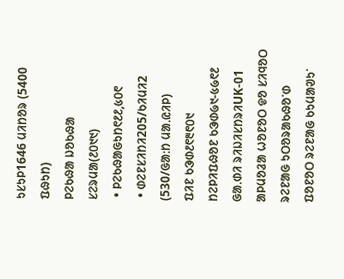ᱩᱥᱩᱞ1646 ᱢᱤᱴᱚᱨ (5400 ᱯᱷᱩᱴ)
ᱞᱮᱠᱷᱟ ᱡᱚᱠᱷᱟ ᱥᱮᱨᱢᱟ(᱒᱐᱑᱑)
 • ᱞᱮᱠᱷᱟᱜᱩᱴ᱖᱒᱒,᱕᱐᱖
 • ᱰᱮᱱᱥᱤᱴᱤ205/ᱠᱤᱢᱤ2 (530/ᱜᱟᱺᱴ ᱢᱟᱹᱭᱤᱞ)
ᱯᱤᱱ ᱠᱳᱰ᱒᱖᱓᱖᱐᱑
ᱴᱮᱞᱤᱯᱷᱚᱱ ᱠᱳᱰ᱙᱑-᱕᱙᱖᱒
ᱜᱟᱹᱰᱤ ᱨᱤᱡᱤᱥᱴᱨᱤUK-01
ᱟᱞᱢᱚᱲᱟ ᱦᱚᱱᱚᱛ ᱫᱚ ᱥᱤᱧᱚᱛ ᱨᱮᱱᱟᱜ ᱩᱛᱚᱨᱟᱠᱷᱚᱸᱰ ᱯᱚᱱᱚᱛ ᱨᱮᱱᱟᱜ ᱠᱩᱢᱟᱣᱩᱸ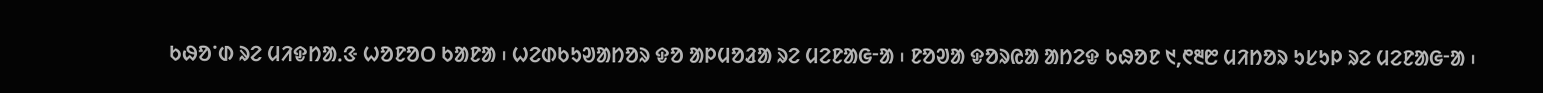ᱠᱷᱚᱸᱰ ᱨᱮ ᱢᱤᱫᱴᱟᱹᱝ ᱦᱚᱱᱚᱛ ᱠᱟᱱᱟ ᱾ ᱦᱮᱰᱠᱩᱣᱟᱴᱚᱨ ᱫᱚ ᱟᱞᱢᱚᱲᱟ ᱨᱮ ᱢᱮᱱᱟᱜᱼᱟ ᱾ ᱱᱚᱣᱟ ᱫᱚᱨᱭᱟ ᱟᱴᱮᱫ ᱠᱷᱚᱱ ᱑,᱖᱓᱘ ᱢᱤᱴᱚᱨ ᱩᱥᱩᱞ ᱨᱮ ᱢᱮᱱᱟᱜᱼᱟ ᱾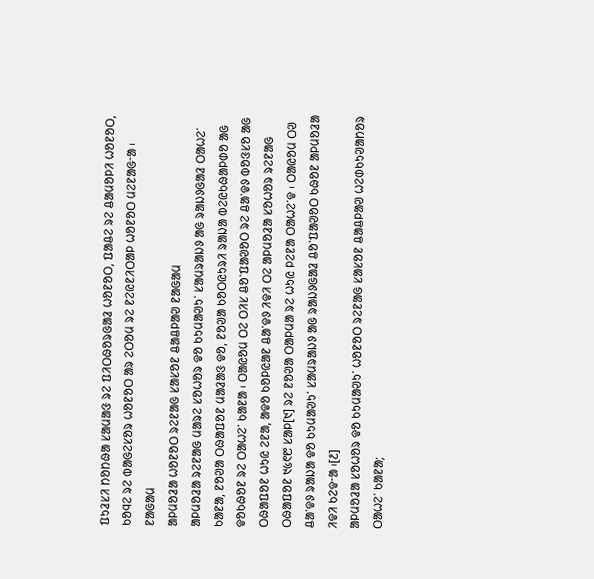ᱯᱩᱲᱥᱤ ᱴᱚᱴᱷᱟ ᱥᱟᱢᱟᱝ ᱨᱮ ᱯᱤᱛᱷᱚᱨᱜᱟᱲ ᱦᱚᱱᱚᱛ, ᱯᱟᱪᱮ ᱨᱮ ᱪᱟᱢᱚᱞᱤ ᱦᱚᱱᱚᱛ, ᱠᱚᱧᱮ ᱨᱮ ᱵᱟᱜᱮᱥᱚᱨ ᱦᱚᱱᱚᱛ ᱟᱨ ᱮᱛᱚᱢ ᱨᱮ ᱱᱮᱭᱱᱤᱛᱟᱞ ᱦᱚᱱᱚᱛ ᱢᱮᱱᱟᱜᱼᱟ ᱾
ᱱᱟᱜᱟᱢ
ᱟᱞᱢᱚᱲᱟ ᱦᱚᱱᱚᱛ ᱨᱮᱱᱟᱜ ᱥᱟᱥᱚᱱ ᱪᱟᱪᱞᱟᱣ ᱱᱟᱜᱟᱢ
ᱟᱞᱢᱚᱲᱟ ᱨᱮᱱᱟᱜ ᱢᱟᱨᱮ ᱥᱚᱦᱚᱨ ᱫᱚ ᱠᱩᱢᱟᱣᱩᱸ ᱥᱟᱢᱨᱟᱡᱽ ᱟᱜ ᱨᱟᱡᱽᱜᱟᱲ ᱛᱟᱦᱮᱸ ᱠᱟᱱᱟ, ᱱᱚᱣᱟ ᱛᱷᱟᱯᱚᱱ ᱢᱟᱲᱟᱝ ᱫᱚ, ᱱᱚᱣᱟ ᱠᱚᱛᱭᱩᱨᱤ ᱨᱟᱡᱟ ᱵᱮᱭᱠᱷᱟᱞᱰᱚ ᱟᱜ ᱫᱚᱠᱷᱚᱱ ᱨᱮ ᱛᱟᱦᱮᱸ ᱠᱟᱱᱟ ᱾ ᱛᱟᱭᱚᱢ ᱛᱮ ᱛᱤᱥ ᱪᱚᱸᱯᱟᱣᱚᱛ ᱨᱮ ᱪᱟᱸᱫᱽ ᱵᱚᱝᱥᱚ ᱟᱜ ᱛᱷᱟᱯᱚᱱ ᱦᱩᱭ ᱮᱱᱟ, ᱟᱫᱚ ᱠᱚᱞᱭᱟᱱ ᱪᱟᱸᱫᱽ ᱤᱫᱤ ᱛᱮ ᱟᱞᱢᱚᱲᱟ ᱥᱚᱦᱚᱨ ᱨᱮᱱᱟᱜ ᱛᱷᱟᱯᱚᱱ ᱑᱕᱖᱘ ᱥᱟᱞ[᱑] ᱨᱮ ᱱᱚᱣᱟ ᱛᱟᱞᱢᱟ ᱨᱮ ᱦᱩᱭ ᱞᱮᱱᱟ ᱛᱟᱦᱮᱸᱫ ᱾ ᱛᱟᱭᱚᱢ ᱛᱣ ᱪᱟᱸᱫᱽ ᱨᱟᱡᱟ ᱫᱚ ᱠᱩᱢᱟᱣᱩᱸ ᱥᱟᱢᱨᱟᱡᱽ ᱟᱜ ᱨᱟᱡᱽᱜᱟᱲ ᱪᱚᱸᱯᱟᱣᱚᱛ ᱠᱷᱚᱱ ᱟᱞᱢᱚᱲᱟ ᱤᱫᱤ ᱠᱮᱫᱼᱟ ᱾[᱒]
ᱟᱞᱢᱚᱲᱟ ᱥᱚᱦᱚᱨ ᱫᱚ ᱠᱩᱢᱟᱣᱩᱸ ᱦᱚᱱᱚᱛ ᱨᱮᱱᱟᱜ ᱥᱟᱥᱚᱱ ᱪᱟᱪᱞᱟᱣ ᱦᱮᱰᱠᱩᱣᱟᱴᱚᱨ ᱛᱟᱦᱮᱸ ᱠᱟᱱᱟ;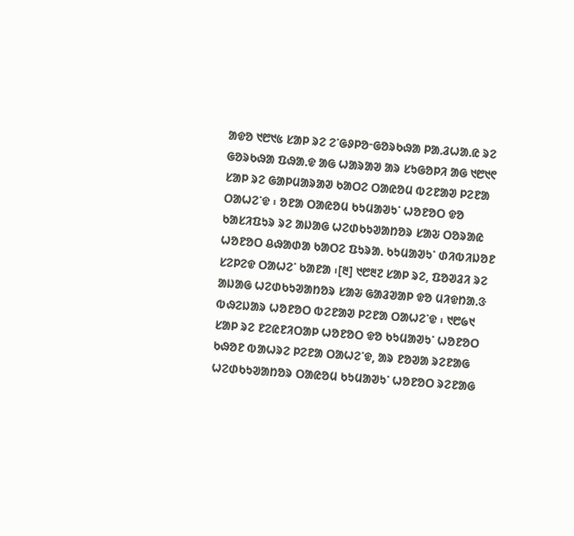ᱟᱫᱚ ᱑᱘᱑᱕ ᱥᱟᱞ ᱨᱮ ᱮᱸᱜᱽᱞᱚᱼᱜᱚᱨᱠᱷᱟ ᱞᱟᱹᱲᱦᱟᱹᱭ ᱨᱮ ᱜᱚᱨᱠᱷᱟ ᱯᱷᱟᱹᱫ ᱟᱜ ᱦᱟᱨᱟᱣ ᱟᱨ ᱥᱩᱜᱚᱞᱤ ᱟᱜ ᱑᱘᱑᱖ ᱥᱟᱞ ᱨᱮ ᱜᱟᱞᱢᱟᱨᱟᱣ ᱠᱟᱛᱮ ᱛᱟᱭᱚᱢ ᱵᱮᱱᱟᱣ ᱞᱮᱱᱟ ᱛᱟᱦᱮᱸᱫ ᱾ ᱚᱱᱟ ᱛᱟᱭᱚᱢ ᱠᱩᱢᱟᱣᱩᱸ ᱦᱚᱱᱚᱛ ᱫᱚ ᱠᱟᱥᱤᱯᱩᱨ ᱨᱮ ᱟᱡᱟᱜ ᱦᱮᱰᱠᱩᱣᱟᱴᱚᱨ ᱥᱟᱶ ᱛᱚᱨᱟᱭ ᱦᱚᱱᱚᱛ ᱪᱷᱟᱰᱟ ᱠᱟᱛᱮ ᱯᱩᱨᱟᱹ ᱠᱩᱢᱟᱣᱩᱸ ᱰᱤᱵᱤᱡᱚᱱ ᱥᱮᱞᱮᱫ ᱛᱟᱦᱮᱸ ᱠᱟᱱᱟ ᱾[᱓] ᱑᱘᱓᱗ ᱥᱟᱞ ᱨᱮ, ᱯᱚᱣᱲᱤ ᱨᱮ ᱟᱡᱟᱜ ᱦᱮᱰᱠᱩᱣᱟᱴᱚᱨ ᱥᱟᱶ ᱜᱟᱲᱣᱟᱞ ᱫᱚ ᱢᱤᱫᱴᱟᱹᱝ ᱵᱷᱮᱡᱟᱨ ᱦᱚᱱᱚᱛ ᱵᱮᱱᱟᱣ ᱞᱮᱱᱟ ᱛᱟᱦᱮᱸᱫ ᱾ ᱑᱘᱙᱑ ᱥᱟᱞ ᱨᱮ ᱱᱮᱭᱱᱤᱛᱟᱞ ᱦᱚᱱᱚᱛ ᱫᱚ ᱠᱩᱢᱟᱣᱩᱸ ᱦᱚᱱᱚᱛ ᱠᱷᱚᱱ ᱵᱟᱦᱨᱮ ᱞᱮᱱᱟ ᱛᱟᱦᱮᱸᱫ, ᱟᱨ ᱱᱚᱣᱟ ᱨᱮᱱᱟᱜ ᱦᱮᱰᱠᱩᱣᱟᱴᱚᱨ ᱛᱟᱭᱚᱢ ᱠᱩᱢᱟᱣᱩᱸ ᱦᱚᱱᱚᱛ ᱨᱮᱱᱟᱜ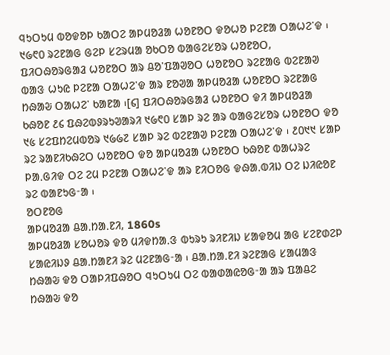ᱧᱩᱛᱩᱢ ᱵᱚᱫᱚᱞ ᱠᱟᱛᱮ ᱟᱞᱢᱚᱲᱟ ᱦᱚᱱᱚᱛ ᱫᱚᱦᱚ ᱞᱮᱱᱟ ᱛᱟᱦᱮᱸᱫ ᱾
᱑᱙᱖᱐ ᱨᱮᱱᱟᱜ ᱜᱮᱞ ᱥᱮᱨᱢᱟ ᱚᱠᱛᱚ ᱵᱟᱜᱮᱥᱚᱨ ᱦᱚᱱᱚᱛ, ᱯᱤᱛᱷᱚᱨᱜᱟᱲ ᱦᱚᱱᱚᱛ ᱟᱨ ᱪᱚᱸᱯᱟᱣᱚᱛ ᱦᱚᱱᱚᱛ ᱨᱮᱱᱟᱜ ᱵᱮᱱᱟᱣ ᱵᱟᱝ ᱦᱩᱭ ᱞᱮᱱᱟ ᱛᱟᱦᱮᱸᱫ ᱟᱨ ᱱᱚᱣᱟ ᱟᱞᱢᱚᱲᱟ ᱦᱚᱱᱚᱛ ᱨᱮᱱᱟᱜ ᱴᱷᱟᱶ ᱛᱟᱦᱮᱸ ᱠᱟᱱᱟ ᱾[᱔] ᱯᱤᱛᱷᱚᱨᱜᱟᱲ ᱦᱚᱱᱚᱛ ᱫᱤ ᱟᱞᱢᱚᱲᱟ ᱠᱷᱚᱱ ᱒᱔ ᱯᱷᱮᱵᱽᱨᱩᱣᱟᱨᱤ ᱑᱙᱖᱐ ᱥᱟᱞ ᱨᱮ ᱟᱨ ᱵᱟᱜᱮᱥᱚᱨ ᱦᱚᱱᱚᱛ ᱫᱚ ᱑᱕ ᱥᱮᱯᱴᱮᱢᱵᱚᱨ ᱑᱙᱙᱗ ᱥᱟᱞ ᱨᱮ ᱵᱮᱱᱟᱣ ᱞᱮᱱᱟ ᱛᱟᱦᱮᱸᱫ ᱾ ᱒᱐᱑᱑ ᱥᱟᱞ ᱨᱮ ᱨᱟᱱᱤᱠᱷᱮᱛ ᱦᱚᱱᱚᱛ ᱫᱚ ᱟᱞᱢᱚᱲᱟ ᱦᱚᱱᱚᱛ ᱠᱷᱚᱱ ᱵᱟᱦᱨᱮ ᱞᱟᱹᱜᱤᱫ ᱛᱮ ᱮᱢ ᱞᱮᱱᱟ ᱛᱟᱦᱮᱸᱫ ᱟᱨ ᱱᱤᱛᱚᱜ ᱫᱷᱟᱹᱵᱤᱡ ᱛᱮ ᱡᱤᱭᱚᱱ ᱨᱮ ᱵᱟᱱᱩᱜᱼᱟ ᱾
ᱚᱛᱱᱚᱜ
ᱟᱞᱢᱚᱲᱟ ᱪᱟᱹᱴᱟᱹᱱᱤ, 1860s
ᱟᱞᱢᱚᱲᱟ ᱥᱚᱦᱚᱨ ᱫᱚ ᱢᱤᱫᱴᱟᱹᱝ ᱵᱩᱨᱩ ᱨᱤᱱᱤᱡ ᱥᱟᱫᱚᱢ ᱟᱜ ᱥᱮᱱᱰᱮᱞ ᱥᱟᱭᱤᱡᱽ ᱪᱟᱹᱴᱟᱱᱤ ᱨᱮ ᱢᱮᱱᱟᱜᱼᱟ ᱾ ᱪᱟᱹᱴᱟᱹᱱᱤ ᱨᱮᱱᱟᱜ ᱥᱟᱢᱟᱝ ᱴᱷᱟᱶ ᱫᱚ ᱛᱟᱞᱤᱯᱷᱚᱛ ᱧᱩᱛᱩᱢ ᱛᱮ ᱵᱟᱰᱟᱭᱚᱜᱼᱟ ᱟᱨ ᱯᱟᱪᱮ ᱴᱷᱟᱶ ᱫᱚ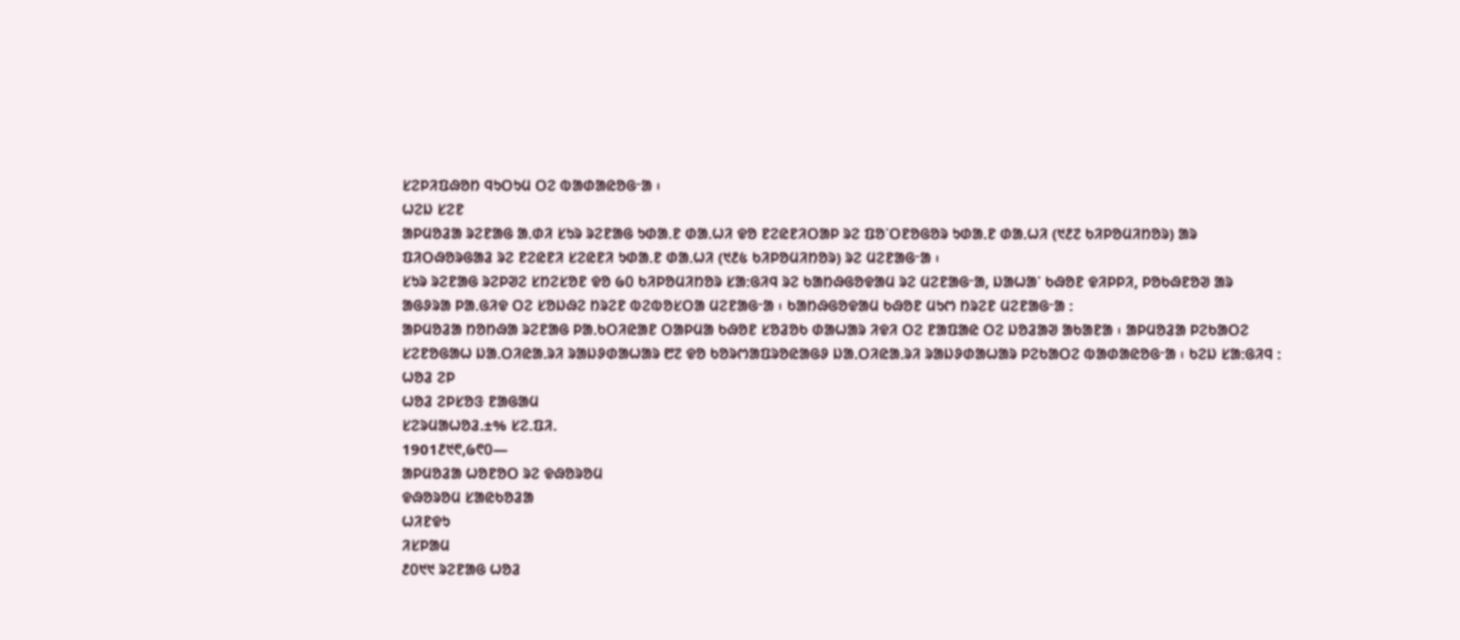ᱥᱮᱞᱤᱯᱷᱚᱴ ᱧᱩᱛᱩᱢ ᱛᱮ ᱵᱟᱰᱟᱭᱚᱜᱼᱟ ᱾
ᱦᱮᱡ ᱥᱮᱱ
ᱟᱞᱢᱚᱲᱟ ᱨᱮᱱᱟᱜ ᱟᱹᱰᱤ ᱥᱩᱨ ᱨᱮᱱᱟᱜ ᱩᱰᱟᱹᱱ ᱰᱟᱹᱦᱤ ᱫᱚ ᱱᱮᱭᱱᱤᱛᱟᱞ ᱨᱮ ᱯᱚᱸᱛᱱᱚᱜᱚᱨ ᱩᱰᱟᱹᱱ ᱰᱟᱹᱦᱤ (᱑᱒᱗ ᱠᱤᱞᱚᱢᱤᱴᱚᱨ) ᱟᱨ ᱯᱤᱛᱷᱚᱨᱜᱟᱲ ᱨᱮ ᱱᱮᱭᱱᱤ ᱥᱮᱭᱱᱤ ᱩᱰᱟᱹᱱ ᱰᱟᱹᱦᱤ (᱑᱒᱕ ᱠᱤᱞᱚᱢᱤᱴᱚᱨ) ᱨᱮ ᱢᱮᱱᱟᱜᱼᱟ ᱾
ᱥᱩᱨ ᱨᱮᱱᱟᱜ ᱨᱮᱞᱣᱮ ᱥᱴᱮᱥᱚᱱ ᱫᱚ ᱙᱐ ᱠᱤᱞᱚᱢᱤᱴᱚᱨ ᱥᱟᱺᱜᱤᱧ ᱨᱮ ᱠᱟᱴᱷᱜᱚᱫᱟᱢ ᱨᱮ ᱢᱮᱱᱟᱜᱼᱟ, ᱡᱟᱦᱟᱸ ᱠᱷᱚᱱ ᱫᱤᱞᱞᱤ, ᱞᱚᱠᱷᱱᱚᱣ ᱟᱨ ᱟᱜᱽᱨᱟ ᱞᱟᱹᱜᱤᱫ ᱛᱮ ᱥᱚᱡᱷᱮ ᱴᱨᱮᱱ ᱵᱮᱵᱚᱥᱛᱟ ᱢᱮᱱᱟᱜᱼᱟ ᱾ ᱠᱟᱴᱷᱜᱚᱫᱟᱢ ᱠᱷᱚᱱ ᱢᱩᱬ ᱴᱨᱮᱱ ᱢᱮᱱᱟᱜᱼᱟ :
ᱟᱞᱢᱚᱲᱟ ᱴᱚᱴᱷᱟ ᱨᱮᱱᱟᱜ ᱞᱟᱹᱠᱛᱤᱭᱟᱱ ᱛᱟᱞᱢᱟ ᱠᱷᱚᱱ ᱥᱚᱲᱚᱠ ᱰᱟᱦᱟᱨ ᱤᱫᱤ ᱛᱮ ᱱᱟᱯᱟᱭ ᱛᱮ ᱡᱚᱲᱟᱣ ᱟᱠᱟᱱᱟ ᱾ ᱟᱞᱢᱚᱲᱟ ᱞᱮᱠᱟᱛᱮ ᱥᱮᱱᱚᱜᱟᱦ ᱡᱟᱹᱛᱤᱭᱟᱹᱨᱤ ᱨᱟᱡᱽᱰᱟᱦᱟᱨ ᱘᱗ ᱫᱚ ᱠᱚᱨᱬᱟᱯᱨᱚᱭᱟᱜᱽ ᱡᱟᱹᱛᱤᱭᱟᱹᱨᱤ ᱨᱟᱡᱽᱰᱟᱦᱟᱨ ᱞᱮᱠᱟᱛᱮ ᱵᱟᱰᱟᱭᱚᱜᱼᱟ ᱾ ᱠᱮᱡ ᱥᱟᱺᱜᱤᱧ :
ᱦᱚᱲ ᱮᱞ
ᱦᱚᱲ ᱮᱞᱥᱚᱝ ᱱᱟᱜᱟᱢ
ᱥᱮᱨᱢᱟᱦᱚᱲ.±% ᱥᱮ.ᱯᱤ.
1901᱒᱑᱖,᱙᱖᱐—
ᱟᱞᱢᱚᱲᱟ ᱦᱚᱱᱚᱛ ᱨᱮ ᱫᱷᱚᱨᱚᱢ
ᱫᱷᱚᱨᱚᱢ ᱥᱟᱭᱠᱚᱲᱟ
ᱦᱤᱱᱫᱩ
ᱤᱥᱞᱟᱢ
᱒᱐᱑᱑ ᱨᱮᱱᱟᱜ ᱦᱚᱲ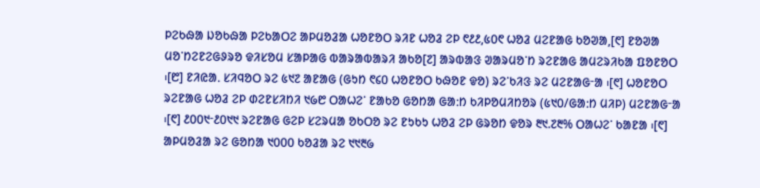ᱞᱮᱠᱷᱟ ᱡᱚᱠᱷᱟ ᱞᱮᱠᱟᱛᱮ ᱟᱞᱢᱚᱲᱟ ᱦᱚᱱᱚᱛ ᱨᱤᱱ ᱦᱚᱲ ᱮᱞ ᱖᱒᱒,᱕᱐᱖ ᱦᱚᱲ ᱢᱮᱱᱟᱜ ᱠᱚᱣᱟ,[᱖] ᱱᱚᱣᱟ ᱢᱚᱸᱴᱮᱱᱮᱜᱽᱨᱚ ᱫᱤᱥᱚᱢ ᱥᱟᱞᱟᱜ ᱵᱟᱨᱟᱵᱟᱨᱤ ᱟᱠᱚ[᱗] ᱟᱨᱵᱟᱝ ᱣᱟᱨᱢᱚᱸᱴ ᱨᱮᱱᱟᱜ ᱟᱢᱮᱨᱤᱠᱟ ᱯᱚᱱᱚᱛ ᱾[᱘] ᱱᱤᱭᱟᱹ ᱥᱤᱧᱚᱛ ᱨᱮ ᱕᱑᱗ ᱟᱱᱟᱜ (ᱜᱩᱴ ᱖᱔᱐ ᱦᱚᱱᱚᱛ ᱠᱷᱚᱱ ᱫᱚ) ᱨᱮᱸᱠᱤᱝ ᱨᱮ ᱢᱮᱱᱟᱜᱼᱟ ᱾[᱖] ᱦᱚᱱᱚᱛ ᱨᱮᱱᱟᱜ ᱦᱚᱲ ᱮᱞ ᱰᱮᱱᱥᱤᱴᱤ ᱑᱙᱘ ᱛᱟᱦᱮᱸ ᱱᱟᱠᱚ ᱜᱚᱴᱟ ᱜᱟᱺᱴ ᱠᱤᱞᱚᱢᱤᱴᱚᱨ (᱕᱑᱐/ᱜᱟᱺᱴ ᱢᱤᱞ) ᱢᱮᱱᱟᱜᱼᱟ ᱾[᱖] ᱒᱐᱐᱑ᱼ᱒᱐᱑᱑ ᱨᱮᱱᱟᱜ ᱜᱮᱞ ᱥᱮᱨᱢᱟ ᱚᱠᱛᱚ ᱨᱮ ᱱᱩᱠᱩ ᱦᱚᱲ ᱮᱞ ᱜᱨᱚᱴ ᱫᱚᱨ ᱓᱑.᱗᱓% ᱛᱟᱦᱮᱸ ᱠᱟᱱᱟ ᱾[᱖] ᱟᱞᱢᱚᱲᱟ ᱨᱮ ᱜᱚᱴᱟ ᱑᱐᱐᱐ ᱠᱚᱲᱟ ᱨᱮ ᱑᱑᱓᱙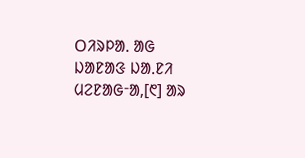ᱛᱤᱨᱞᱟᱹ ᱟᱜ ᱡᱟᱱᱟᱝ ᱡᱟᱹᱱᱤ ᱢᱮᱱᱟᱜᱼᱟ,[᱖] ᱟᱨ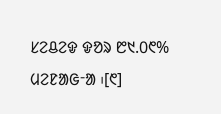ᱥᱮᱪᱮᱫ ᱫᱚᱨ ᱘᱑.᱐᱖% ᱢᱮᱱᱟᱜᱼᱟ ᱾[᱖]